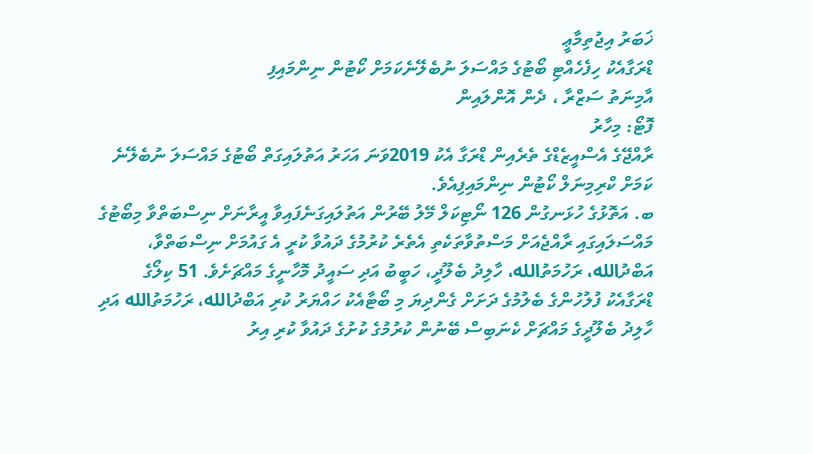ޚަބަރު އިޖުތިމާޢީ
ޑްރަގާއެކު ހިފެހެއްޓި ބޯޓުގެ މައްސަލަ ނުބެލޭނެކަމަށް ކޯޓުން ނިންމައިފި
އާމިނަތު ސަޒްރާ ، ދެން އޮންލައިން
ފޮޓޯ: މިހާރު
ރާއްޖޭގެ އެސްއީޒެޑްގެ ތެރެއިން ޑްރަގާ އެކު 2019ވަނަ އަހަރު އަތުލައިގަތް ބޯޓުގެ މައްސަލަ ނުބެލޭނެ ކަމަށް ކްރިމިނަލް ކޯޓުން ނިންމައިފިއެވެ.
ބ. އަތޮޅުގެ ހުޅަނގުން 126 ނޯޓިކަލް މޭލު ބޭރުން އަތުލައިގަނެފައިވާ އީރާނަށް ނިސްބަތްވާ މިބޯޓުގެ މައްސަލައިގައި ރާއްޖެއަށް މަސްތުވާތަކެތި އެތެރެ ކުރުމުގެ ދައުވާ ކުރީ އެ ގައުމަށް ނިސްބަތްވާ، އަބްދުالله، ރަހުމަތުالله، ހާލިދު ބެލޫދީ، ހަބީބު އަދި ސައީދު މޮހާނީގެ މައްޗަށެވެ. 51 ކިލޯގެ ޑްރަގާއެކު ފުލުހުންގެ ބެލުމުގެ ދަށަށް ގެންދިޔަ މި ބޯޓާއެކު ހައްޔަރު ކުރި އަބްދުالله، ރަހުމަތުالله އަދި ހާލިދު ބެލޫދީގެ މައްޗަށް ކެނަބިސް ބޭނުން ކުރުމުގެ ކުށުގެ ދައުވާ ކުރި އިރު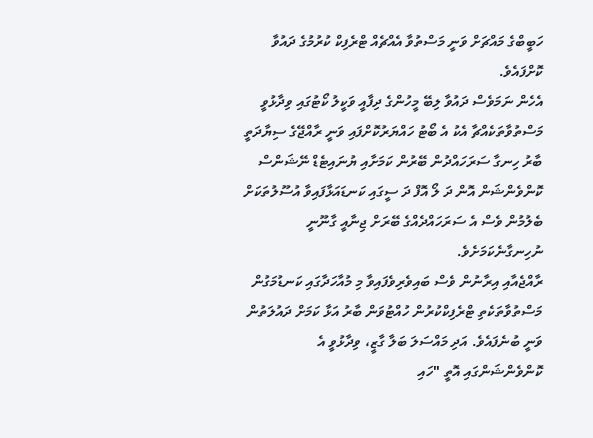ހަބީބްގެ މައްޗަށް ވަނީ މަސްތުވާ އެއްޗެއް ޓްރެފިކް ކުރުމުގެ ދައުވާ ކޮށްފައެވެ.
އެހެން ނަމަވެސް ދައުވާ ލިބޭ މީހުންގެ ދިފާއީ ވަކީލު ކޯޓުގައި ވިދާޅުވީ މަސްތުވާތަކެއްޗާ އެކު އެ ބޯޓު ހައްޔަރުކޮށްފައި ވަނީ ރާއްޖޭގެ ސިޔާދަތީ ބާރު ހިނގާ ސަރަހައްދުން ބޭރުން ކަމަށާއި ޔުނައިޓެޑް ނޭޝަންސް ކޮންވެންޝަން އޮން ދަ ލޯ އޮފް ދަ ސީގައި ކަނޑައަޅާފައިވާ އުސޫލުތަކަށް ބެލުމުން ވެސް އެ ސަރަހައްދެއްގެ ބޭރަށް ޖިނާއީ ގާނޫނީ ނުހިނގާނެކަމަށެވެ.
ރާއްޖެއާއި އިރާނުން ވެސް ބައިވެރިވެފައިވާ މި މުއާހަދާގައި ކަނޑުމަގުން މަސްތުވާތަކެތި ޓްރެފިކްކުރުން ހުއްޓުވަން ބާރު އަޅާ ކަމަށް ދައުލަތުން ވަނީ ބުނެފައެވެ. އަދި މައްސަލަ ބަލާ ގާޒީ، ވިދާޅުވީ އެ ކޮންވެންޝަންގައި އޮތީ "ހައި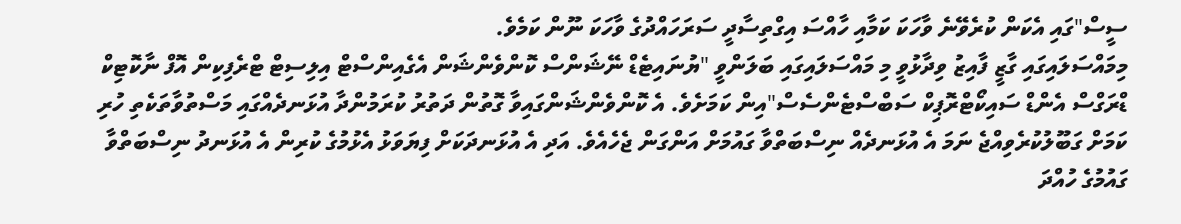ސީސް"ގައި އެކަން ކުރެވޭނެ ވާހަކަ ކަމާއި ހާއްސަ އިގްތިސާދީ ސަރަހައްދުގެ ވާހަކަ ނޫން ކަމެވެ.
މިމައްސަލައިގައި ގާޒީ ފާއިޒު ވިދާޅުވީ މި މައްސަލައިގައި ބަލަންވީ "ޔުނައިޓެޑް ނޭޝަންސް ކޮންވެންޝަން އެގެއިންސްޓް އިލިސިޓް ޓްރެފިކިން އޮފް ނާކޮޓިކް ޑްރަގްސް އެންޑް ސައިކޯޓްރޮޕިކް ސަބްސްޓެންސެސް"އިން ކަމަށެވެ. އެ ކޮންވެންޝަންގައިވާ ގޮތުން ދަތުރު ކުރަމުންދާ އުޅަނދެއްގައި މަސްތުވާތަކެތި ހުރި ކަމަށް ގަބޫލުކުރެވިއްޖެ ނަމަ އެ އުޅަނދެއް ނިސްބަތްވާ ގައުމަށް އަންގަން ޖެހެއެވެ. އަދި އެ އުޅަނދަކަށް ފިޔަވަޅު އެޅުމުގެ ކުރިން އެ އުޅަނދު ނިސްބަތްވާ ގައުމުގެ ހުއްދަ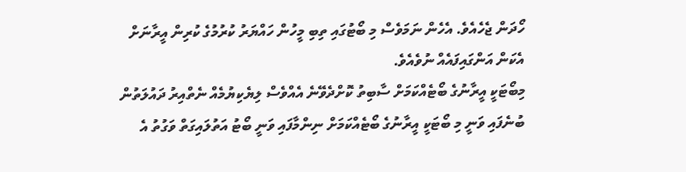ހޯދަން ޖެހެއެވެ. އެހެން ނަމަވެސް މި ބޯޓުގައި ތިބި މީހުން ހައްޔަރު ކުރުމުގެ ކުރިން އީރާނަށް އެކަން އަންގައިފައެއް ނުވެއެވެ.
މިބޯޓަކީ އީރާނުގެ ބޯޓެއްކަމަށް ސާބިތު ކޮށްދެވޭނެ އެއްވެސް ލިޔެކިޔުމެއް ނެތްއިރު ދައުލަތުން ބުނެފައި ވަނީ މި ބޯޓަކީ އީރާނުގެ ބޯޓެއްކަމަށް ނިންމާފައި ވަނީ ބޯޓު އަތުލައިގަތް ވަގުތު އެ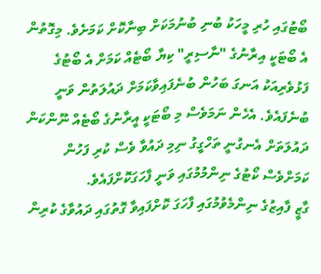ބޯޓުގައި ހުރި މީހަކު ބުނި ބުނުމަކަށް ބިނާކޮށް ކަމަށެވެ. މިގޮތުން އެ ބޯޓަކީ އިރާނުގެ "ނާސިރީ" ކިޔާ ބޯޓެއް ކަމަށް އެ ބޯޓުގެ ފަޅުވެރިއަކު އަނގަ ބަހުން ބުނެފައިވާކަމަށް ދައުލަތުން ވަނީ ބުނެފައެވެ. އެހެން ނަމަވެސް މި ބޯޓަކީ އީރާނުގެ ބޯޓެއް ނޫންކަން ދައުލަތަށް އެނގުނީ ތަހްގީގު ނިމި ދައުވާ ވެސް ކުރި ފަހުން ކަމަށްވެސް ކޯޓުގެ ނިންމުމުގައި ވަނީ ފާހަގަކޮށްފައެވެ.
ގާޒީ ފާއިޒުގެ ނިންމެވުމުގައި ފާހަގަ ކޮށްފައިވާ ގޮތުގައި ދައުވާގެ ކުރިން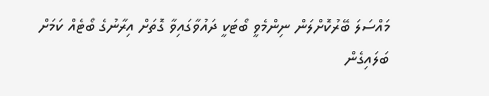މައްސަލަ ބޭރުކޮށްލަން ނިންމެވީ ބޯޓަކީ ދައުވާގައިވާ ގޮތަށް އިރާނުގެ ބޯޓެއް ކަމަށް ބަލައިގެން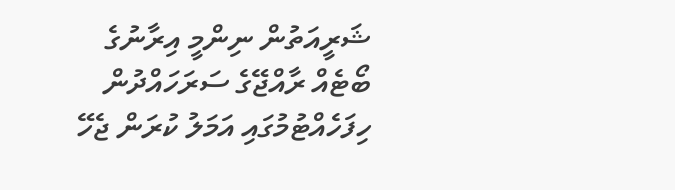ޝަރީއަތުން ނިންމީ އިރާނުގެ ބޯޓެއް ރާއްޖޭގެ ސަރަހައްދުން ހިފަހެއްޓުމުގައި އަމަލު ކުރަން ޖެހޭ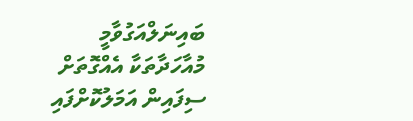ބައިނަލްއަގުވާމީ މުއާހަދާތަކާ އެއްގޮތަށް ސިފައިން އަމަލުކޮށްފައި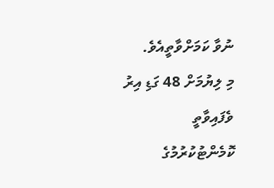ނުވާ ކަމަށްވާތީއެވެ.
މި ލިޔުމަށް 48 ގަޑި އިރު ވެފައިވާތީ ކޮމެންޓުކުރުމުގެ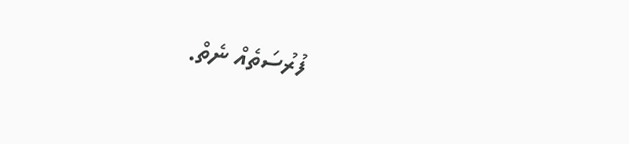ފުރުސަތެއް ނެތް.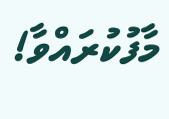މާފުކުރައްވާ!